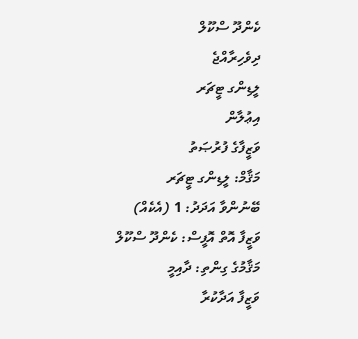ކެންދޫ ސްކޫލް
ދިވެހިރާއްޖެ
ލީޑިންގ ޓީޗަރ
އިޢުލާން
ވަޒީފާގެ ފުރުޞަތު
މަޤާމް: ލީޑިންގ ޓީޗަރ
ބޭނުންވާ އަދަދު: 1 (އެކެއް)
ވަޒީފާ އޮތް އޮފީސް: ކެންދޫ ސްކޫލް
މަޤާމުގެ ގިންތި: ދާއިމީ
ވަޒީފާ އަދާކުރާ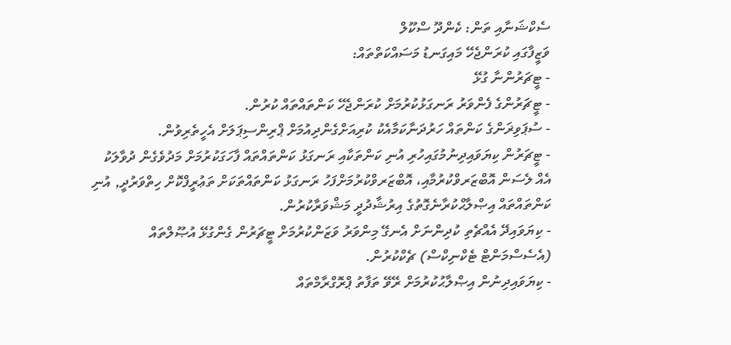ސެކްޝަނާއި ތަން: ކެންދޫ ސްކޫލް
ވަޒީފާގައި ކުރަންޖެހޭ މައިގަނޑު މަސައްކަތްތައް:
- ޓީޗަރުންނާ ގުޅޭ
- ޓީޗަރުންގެ ފެންވަރު ރަނގަޅުކުރުމަށް ކުރަންޖެހޭ ކަންތައްތައް ކުރުން.
- ސުޕަވިޜަންގެ ކަންތައް ހަރުދަނާކަމާއެކު ކުރިއަށްގެންދިއުމަށް ޕްރިންސިޕަލަށް އެހީތެރިވުން.
- ޓީޗަރުން ކިޔަވައިދިނުމުގައިހުރި އުނި ކަންތަކާއި ރަނގަޅު ކަންތައްތައް ފާހަގަކުރުމަށް މަދުވެގެން ދުވާލަކު އެއް ލެސަން އޮބްޒަރވްކުރުމާއި، އޮބްޒަރވްކުރުމަށްފަހު ރަނގަޅު ކަންތައްތަކަށް ތަޢުރީފްކޮށް ހިތްވަރުދީ, އުނި ކަންތައްތައް އިޞްލާޙްކުރާނެގޮތުގެ އިރުޝާދުދީ މަޝްވަރާކުރުން.
- ކިޔަވައިދޭ އެއްޗެތި ކުދިންނަށް އެނގޭ މިންވަރު ވަޒަންކުރުމަށް ޓީޗަރުން ގެންގުޅޭ އުޞޫލްތައް (އެސެސްމަންޓް ޓެކްނިކްސް) ޗެކްކުރުން.
- ކިޔަވައިދިނުން އިޞްލާޙުކުރުމަށް ރޭވޭ ތަފާތު ޕްރޮގްރާމްތައް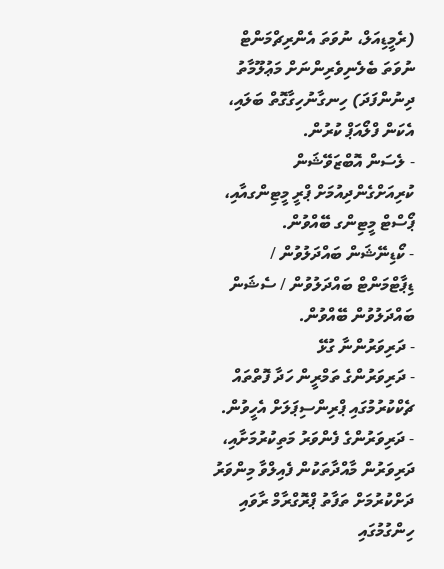(ރެމީޑިއަލް، ނުވަތަ އެންރިޗްމަންޓް ނުވަތަ ބެލެނިވެރިންނަށް މަޢުލޫމާތު ދިނުންފަދަ) ހިނގާނުހިގާގޮތް ބަލައި، އެކަން ފްލޯއަޕް ކުރުން.
- ލެސަން އޮބްޒަވޭޝަން ކުރިއަށްގެންދިއުމަށް ޕްރީ މީޓިންގއާއި، ޕޯސްޓް މީޓިންގ ބޭއްވުން.
- ކޯޑިނޭޝަން ބައްދަލުވުން / ޑިޕާޓްމަންޓް ބައްދަލުވުން / ސެޝަން ބައްދަލުވުން ބޭއްވުން.
- ދަރިވަރުންނާ ގުޅޭ
- ދަރިވަރުންގެ ތަމްރީން ހަދާ ފޮތްތައް ޗެކްކުރުމުގައި ޕްރިންސިޕަލަށް އެހީވުން.
- ދަރިވަރުންގެ ފެންވަރު މަތިކުރުމަށާއި، ދަރިވަރުން މާއްދާތަކުން ފެއިލްވާ މިންވަރު ދަށްކުރުމަށް ތަފާތު ޕްރޮގްރާމް ރާވައި ހިންގުމުގައި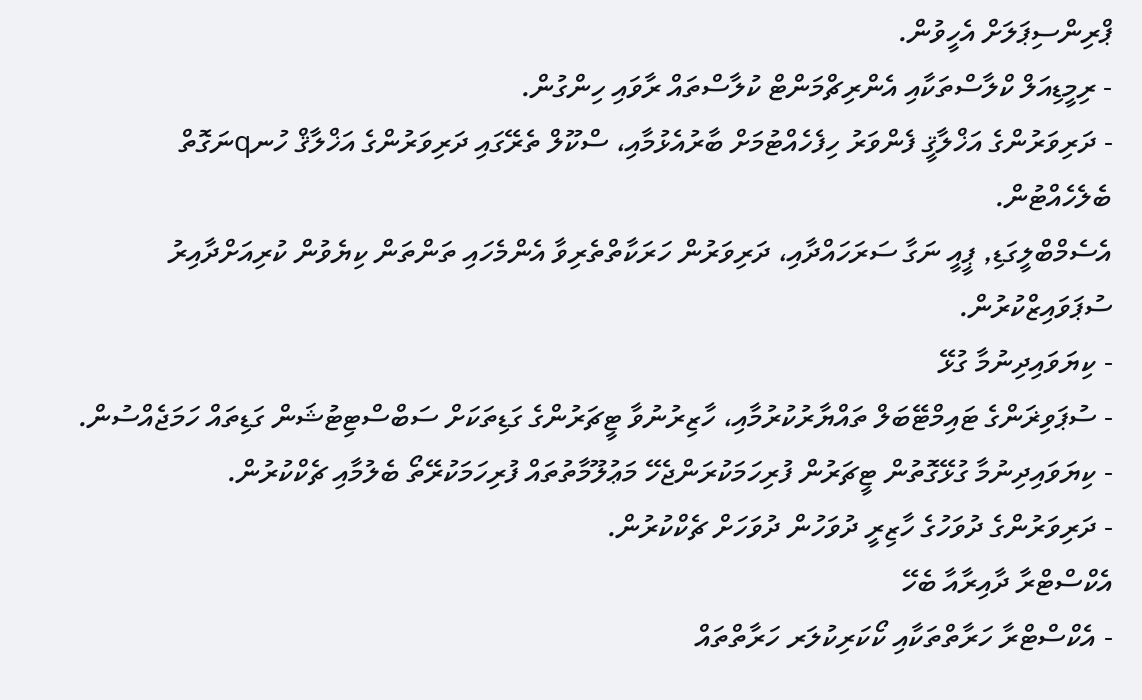ޕްރިންސިޕަލަށް އެހީވުން.
- ރިމީޑިއަލް ކްލާސްތަކާއި އެންރިޗްމަންޓް ކުލާސްތައް ރާވައި ހިންގުން.
- ދަރިވަރުންގެ އަޚްލާޤީ ފެންވަރު ހިފެހެއްޓުމަށް ބާރުއެޅުމާއި، ސްކޫލް ތެރޭގައި ދަރިވަރުންގެ އަޚްލާޤް ހުނqނަގޮތް ބެލެހެއްޓުން.
އެސެމްބްލީގަޑި, ޕީއީ ނަގާ ސަރަހައްދާއި، ދަރިވަރުން ހަރަކާތްތެރިވާ އެންމެހައި ތަންތަން ކިޔެވުން ކުރިއަށްދާއިރު ސުޕަވައިޒްކުރުން.
- ކިޔަވައިދިނުމާ ގުޅޭ
- ސުޕަވިޜަންގެ ޓައިމްޓޭބަލް ތައްޔާރުކުރުމާއި، ހާޒިރުނުވާ ޓީޗަރުންގެ ގަޑިތަކަށް ސަބްސްޓިޓުޝަން ގަޑިތައް ހަމަޖެއްސުން.
- ކިޔަވައިދިނުމާ ގުޅޭގޮތުން ޓީޗަރުން ފުރިހަމަކުރަންޖެހޭ މަޢުލޫމާތުތައް ފުރިހަމަކުރޭތޯ ބެލުމާއި ޗެކްކުރުން.
- ދަރިވަރުންގެ ދުވަހުގެ ހާޒިރީ ދުވަހުން ދުވަހަށް ޗެކްކުރުން.
އެކްސްޓްރާ ދާއިރާއާ ބެހޭ
- އެކްސްޓްރާ ހަރާތްތަކާއި ކޯކަރިކުލަރ ހަރާތްތައް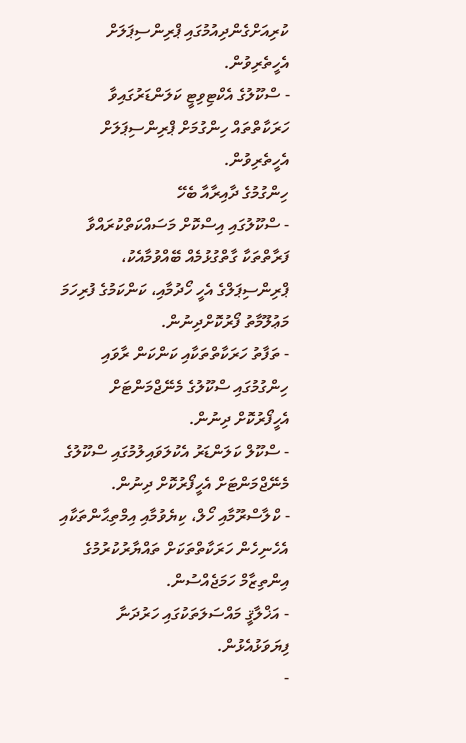ކުރިއަށްގެންދިއުމުގައި ޕްރިންސިޕަލަށް އެހީތެރިވުން.
- ސްކޫލުގެ އެކްޓިވިޓީ ކަލަންޑަރުގައިވާ ހަރަކާތްތައް ހިންގުމަށް ޕްރިންސިޕަލަށް އެހީތެރިވުން.
ހިންގުމުގެ ދާއިރާއާ ބެހޭ
- ސްކޫލުގައި އިސްކޮށް މަސައްކަތްކުރައްވާ ފަރާތްތަކާ ގާތްގުޅުމެއް ބޭއްވުމާއެކު، ޕްރިންސިޕަލްގެ އެހީ ހޯދުމާއި، ކަންކަމުގެ ފުރިހަމަ މަޢުލޫމާތު ފޯރުކޮށްދިނުން.
- ތަފާތު ހަރަކާތްތަކާއި ކަންކަން ރާވައި ހިންގުމުގައި ސްކޫލުގެ މެނޭޖްމަންޓަށް އެހީފޯރުކޮށް ދިނުން.
- ސްކޫލް ކަލަންޑަރު އެކުލަވައިލުމުގައި ސްކޫލުގެ މެނޭޖްމަންޓަށް އެހީފޯރުކޮށް ދިނުން.
- ކްލާސްރޫމާއި ހޯލް، ކިޔެވުމާއި އިމްތިޙާންތަކާއި އެހެނިހެން ހަރަކާތްތަކަށް ތައްޔާރުކުރުމުގެ އިންތިޒާމް ހަމަޖެއްސުން.
- އަޚްލާޤީ މައްސަލަތަކުގައި ހަރުދަނާ ފިޔަވަޅުއެޅުން.
-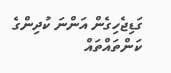ގަޑިޖެހިގެން އަންނަ ކުދިންގެ ކަންތައްތައް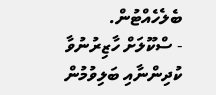ބެލެހެއްޓުން.
- ސްކޫލަށް ހާޒިރުނުވާ ކުދިންނާއި ބަލިވުމުން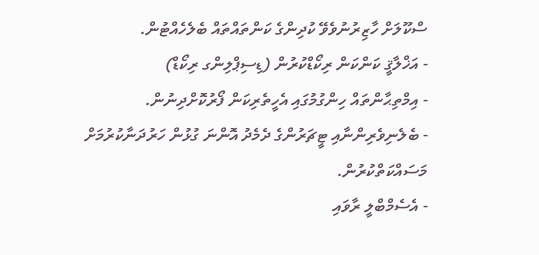ސްކޫލަށް ހާޒިރުނުވެވޭ ކުދިންގެ ކަންތައްތައް ބެލެހެއްޓުން.
- އަޚްލާޤީ ކަންކަން ރިކޯޑްކުރުން (ޑިސިޕްލިންގ ރިކޯޑް)
- އިމްތިޙާންތައް ހިންގުމުގައި އެހީތެރިކަން ފޯރުކޮށްދިނުން.
- ބެލެނިވެރިންނާއި ޓީޗަރުންގެ ދެމެދު އޮންނަ ގުޅުން ހަރުދަނާކުރުމަށް މަސައްކަތްކުރުން.
- އެސެމްބްލީ ރާވައި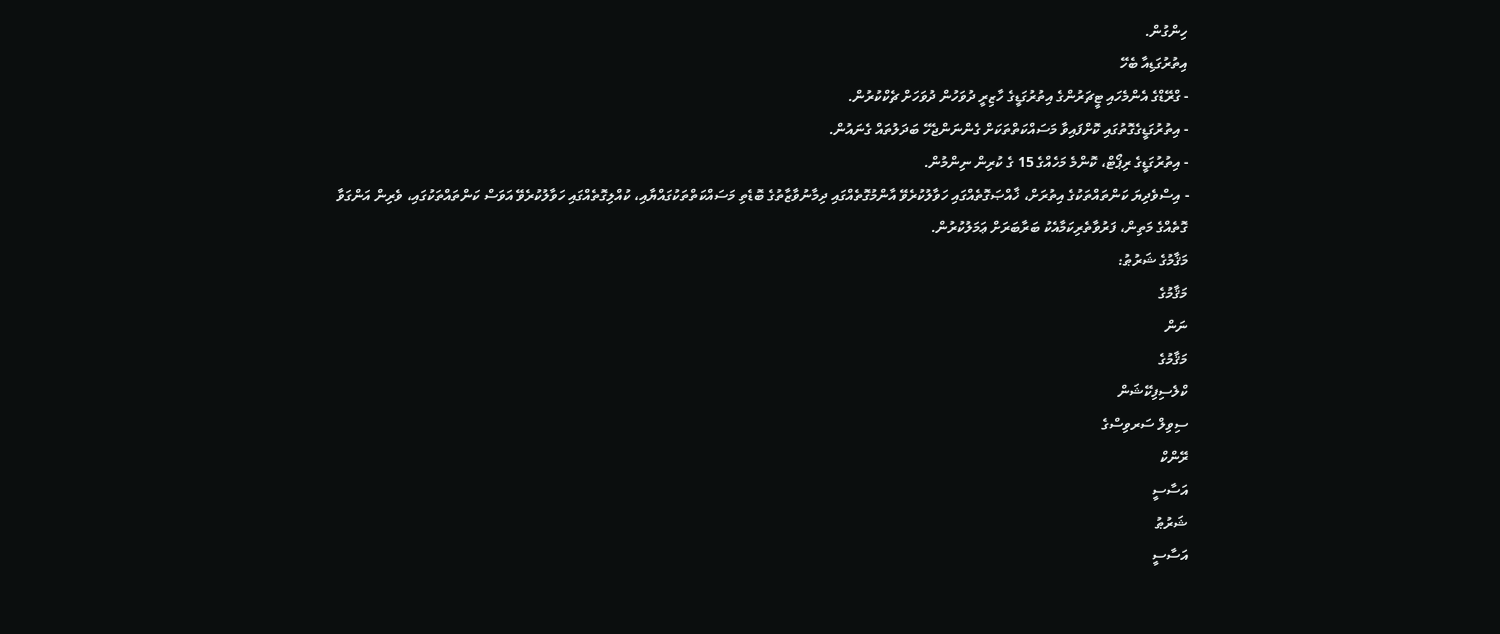ހިންގުން.
އިތުރުގަޑިއާ ބެހޭ
- ގްރޭޑްގެ އެންމެހައި ޓީޗަރުންގެ އިތުރުގަޑީގެ ހާޒިރީ ދުވަހުން ދުވަހަށް ޗެކްކުރުން.
- އިތުރުގަޑީގެގޮތުގައި ކޮށްފައިވާ މަސައްކަތްތަކަށް ގެންނަންޖެހޭ ބަދަލުތައް ގެނައުން.
- އިތުރުގަޑީގެ ރިޕޯޓް، ކޮންމެ މަހެއްގެ 15 ގެ ކުރިން ނިންމުން.
- އިސްވެދިޔަ ކަންތައްތަކުގެ އިތުރަށް، ޚާއްޞަގޮތެއްގައި ހަވާލުކުރެވޭ އާންމުގޮތެއްގައި ދިމާނުވާޒާތުގެ ބޮޑެތި މަސައްކަތްތަކުގައްޔާއި، ކުއްލިގޮތެއްގައި ހަވާލުކުރެވޭ އަވަސް ކަންތައްތަކުގައި، ވެރިން އަންގަވާ ގޮތެއްގެ މަތިން، ފަރުވާތެރިކަމާއެކު ބަރާބަރަށް ޢަމަލުކުރުން.
މަޤާމުގެ ޝަރުޠު:
މަޤާމުގެ
ނަން
މަޤާމުގެ
ކްލެސިފިކޭޝަން
ސިވިލް ސަރވިސްގެ
ރޭންކް
އަސާސީ
ޝަރުޠު
އަސާސީ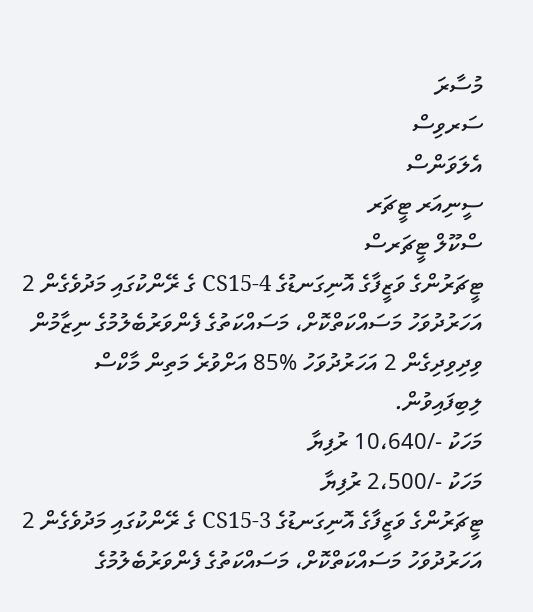މުސާރަ
ސަރވިސް
އެލަވަންސް
ސީނިއަރ ޓީޗަރ
ސްކޫލް ޓީޗަރސް
ޓީޗަރުންގެ ވަޒީފާގެ އޮނިގަނޑުގެ CS15-4 ގެ ރޭންކުގައި މަދުވެގެން 2 އަހަރުދުވަހު މަސައްކަތްކޮށް، މަސައްކަތުގެ ފެންވަރުބެލުމުގެ ނިޒާމުން ވިދިވިދިގެން 2 އަހަރުދުވަހު %85 އަށްވުރެ މަތިން މާކްސް ލިބިފައިވުން.
މަހަކު -/10،640 ރުފިޔާ
މަހަކު -/2،500 ރުފިޔާ
ޓީޗަރުންގެ ވަޒީފާގެ އޮނިގަނޑުގެ CS15-3 ގެ ރޭންކުގައި މަދުވެގެން 2 އަހަރުދުވަހު މަސައްކަތްކޮށް، މަސައްކަތުގެ ފެންވަރުބެލުމުގެ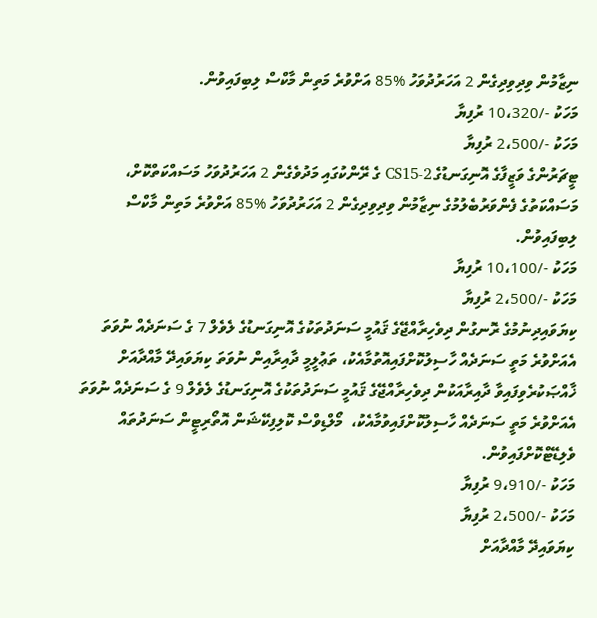ނިޒާމުން ވިދިވިދިގެން 2 އަހަރުދުވަހު %85 އަށްވުރެ މަތިން މާކްސް ލިބިފައިވުން.
މަހަކު -/10،320 ރުފިޔާ
މަހަކު -/2،500 ރުފިޔާ
ޓީޗަރުންގެ ވަޒީފާގެ އޮނިގަނޑުގެ CS15-2 ގެ ރޭންކުގައި މަދުވެގެން 2 އަހަރުދުވަހު މަސައްކަތްކޮށް، މަސައްކަތުގެ ފެންވަރުބެލުމުގެ ނިޒާމުން ވިދިވިދިގެން 2 އަހަރުދުވަހު %85 އަށްވުރެ މަތިން މާކްސް ލިބިފައިވުން.
މަހަކު -/10،100 ރުފިޔާ
މަހަކު -/2،500 ރުފިޔާ
ކިޔަވައިދިނުމުގެ ރޮނގުން ދިވެހިރާއްޖޭގެ ޤައުމީ ސަނަދުތަކުގެ އޮނިގަނޑުގެ ލެވެލް 7 ގެ ސަނަދެއް ނުވަތަ އެއަށްވުރެ މަތީ ސަނަދެއް ހާސިލުކޮށްފައިއޮތުމާއެކު، ތަޢުލީމީ ދާއިރާއިން ނުވަތަ ކިޔަވައިދޭ މާއްދާއަށް ޚާއްޞަކުރެވިފައިވާ ދާއިރާއަކުން ދިވެހިރާއްޖޭގެ ޤައުމީ ސަނަދުތަކުގެ އޮނިގަނޑުގެ ލެވެލް 9 ގެ ސަނަދެއް ނުވަތަ އެއަށްވުރެ މަތީ ސަނަދެއް ހާސިލުކޮށްފައިވުމާއެކު،  މޯލްޑިވްސް ކޮލިފިކޭޝަން އޮތޯރިޓީން ސަނަދުތައް ވެލިޑޭޓްކޮށްފައިވުން.
މަހަކު -/9،910 ރުފިޔާ
މަހަކު -/2،500 ރުފިޔާ
ކިޔަވައިދޭ މާއްދާއަށް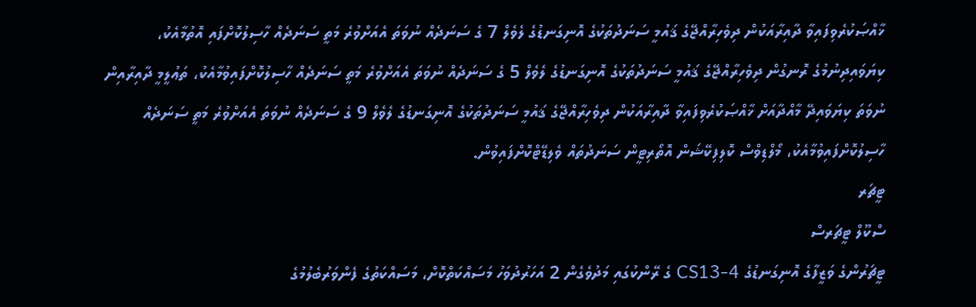ޚާއްޞަކުރެވިފައިވާ ދާއިރާއަކުން ދިވެހިރާއްޖޭގެ ޤައުމީ ސަނަދުތަކުގެ އޮނިގަނޑުގެ ލެވެލް 7 ގެ ސަނަދެއް ނުވަތަ އެއަށްވުރެ މަތީ ސަނަދެއް ހާސިލުކޮށްފައި އޮތުމާއެކު، ކިޔަވައިދިނުމުގެ ރޮނގުން ދިވެހިރާއްޖޭގެ ޤައުމީ ސަނަދުތަކުގެ އޮނިގަނޑުގެ ލެވެލް 5 ގެ ސަނަދެއް ނުވަތަ އެއަށްވުރެ މަތީ ސަނަދެއް ހާސިލުކޮށްފައިވުމާއެކު، ތަޢުލީމީ ދާއިރާއިން ނުވަތަ ކިޔަވައިދޭ މާއްދާއަށް ޚާއްޞަކުރެވިފައިވާ ދާއިރާއަކުން ދިވެހިރާއްޖޭގެ ޤައުމީ ސަނަދުތަކުގެ އޮނިގަނޑުގެ ލެވެލް 9 ގެ ސަނަދެއް ނުވަތަ އެއަށްވުރެ މަތީ ސަނަދެއް ހާސިލުކޮށްފައިވުމާއެކު، މޯލްޑިވްސް ކޮލިފިކޭޝަން އޮތޯރިޓީން ސަނަދުތައް ވެލިޑޭޓްކޮށްފައިވުން.
ޓީޗަރ
ސްކޫލް ޓީޗަރސް
ޓީޗަރުންގެ ވަޒީފާގެ އޮނިގަނޑުގެ 4-CS13 ގެ ރޭންކުގައި މަދުވެގެން 2 އަހަރުދުވަހު މަސައްކަތްކޮށް، މަސައްކަތުގެ ފެންވަރުބެލުމުގެ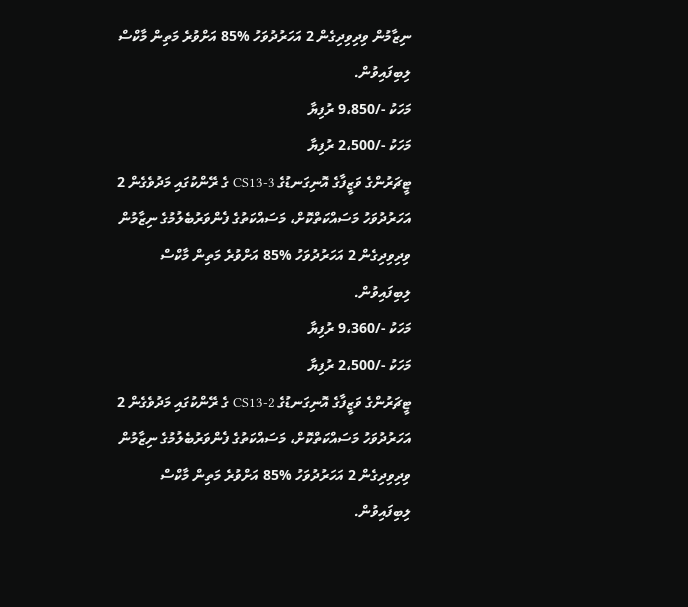ނިޒާމުން ވިދިވިދިގެން 2 އަހަރުދުވަހު %85 އަށްވުރެ މަތިން މާކްސް ލިބިފައިވުން.
މަހަކު -/9،850 ރުފިޔާ
މަހަކު -/2،500 ރުފިޔާ
ޓީޗަރުންގެ ވަޒީފާގެ އޮނިގަނޑުގެ 3-CS13 ގެ ރޭންކުގައި މަދުވެގެން 2 އަހަރުދުވަހު މަސައްކަތްކޮށް، މަސައްކަތުގެ ފެންވަރުބެލުމުގެ ނިޒާމުން ވިދިވިދިގެން 2 އަހަރުދުވަހު %85 އަށްވުރެ މަތިން މާކްސް ލިބިފައިވުން.
މަހަކު -/9،360 ރުފިޔާ
މަހަކު -/2،500 ރުފިޔާ
ޓީޗަރުންގެ ވަޒީފާގެ އޮނިގަނޑުގެ 2-CS13 ގެ ރޭންކުގައި މަދުވެގެން 2 އަހަރުދުވަހު މަސައްކަތްކޮށް، މަސައްކަތުގެ ފެންވަރުބެލުމުގެ ނިޒާމުން ވިދިވިދިގެން 2 އަހަރުދުވަހު %85 އަށްވުރެ މަތިން މާކްސް ލިބިފައިވުން.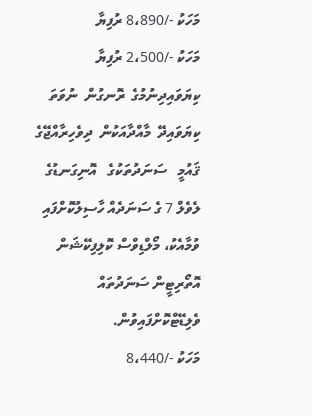މަހަކު -/8،890 ރުފިޔާ
މަހަކު -/2،500 ރުފިޔާ
ކިޔަވައިދިނުމުގެ  ރޮނގުން  ނުވަތަ  ކިޔަވައިދޭ  މާއްދާއަކުން  ދިވެހިރާއްޖޭގެ ޤައުމީ   ސަނަދުތަކުގެ   އޮނިގަނޑުގެ  ލެވެލް 7 ގެ ސަނަދެއް ހާސިލުކޮށްފައި ވުމާއެކު، މޯލްޑިވްސް ކޮލިފިކޭޝަން އޮތޯރިޓީން ސަނަދުތައް ވެލިޑޭޓްކޮށްފައިވުން.
މަހަކު -/8،440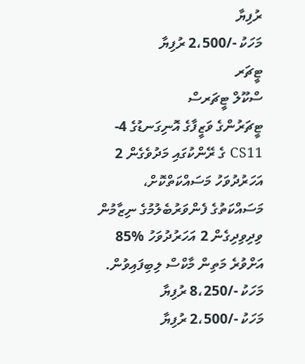ރުފިޔާ
މަހަކު -/2،500 ރުފިޔާ
ޓީޗަރ
ސްކޫލް ޓީޗަރސް
ޓީޗަރުންގެ ވަޒީފާގެ އޮނިގަނޑުގެ 4-CS11 ގެ ރޭންކުގައި މަދުވެގެން 2 އަހަރުދުވަހު މަސައްކަތްކޮށް، މަސައްކަތުގެ ފެންވަރުބެލުމުގެ ނިޒާމުން ވިދިވިދިގެން 2 އަހަރުދުވަހު %85 އަށްވުރެ މަތިން މާކްސް ލިބިފައިވުން.
މަހަކު -/8،250 ރުފިޔާ
މަހަކު -/2،500 ރުފިޔާ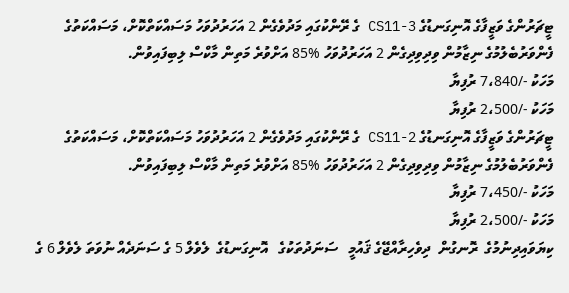ޓީޗަރުންގެ ވަޒީފާގެ އޮނިގަނޑުގެ CS11-3 ގެ ރޭންކުގައި މަދުވެގެން 2 އަހަރުދުވަހު މަސައްކަތްކޮށް، މަސައްކަތުގެ ފެންވަރުބެލުމުގެ ނިޒާމުން ވިދިވިދިގެން 2 އަހަރުދުވަހު %85 އަށްވުރެ މަތިން މާކްސް ލިބިފައިވުން.
މަހަކު -/7،840 ރުފިޔާ
މަހަކު -/2،500 ރުފިޔާ
ޓީޗަރުންގެ ވަޒީފާގެ އޮނިގަނޑުގެ 2-CS11 ގެ ރޭންކުގައި މަދުވެގެން 2 އަހަރުދުވަހު މަސައްކަތްކޮށް، މަސައްކަތުގެ ފެންވަރުބެލުމުގެ ނިޒާމުން ވިދިވިދިގެން 2 އަހަރުދުވަހު %85 އަށްވުރެ މަތިން މާކްސް ލިބިފައިވުން.
މަހަކު -/7،450 ރުފިޔާ
މަހަކު -/2،500 ރުފިޔާ
ކިޔަވައިދިނުމުގެ  ރޮނގުން  ދިވެހިރާއްޖޭގެ ޤައުމީ   ސަނަދުތަކުގެ   އޮނިގަނޑުގެ  ލެވެލް 5 ގެ ސަނަދެއް ނުވަތަ ލެވެލް 6 ގެ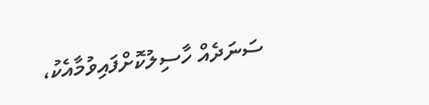ސަނަދެއް ހާސިލުކޮށްފައިވުމާއެކު،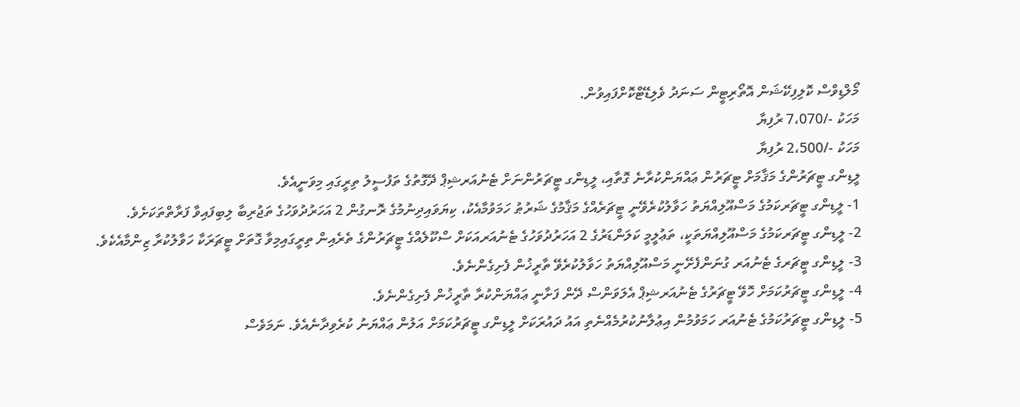މޯލްޑިވްސް ކޮލިފިކޭޝަން އޮތޯރިޓީން ސަނަދު ވެލިޑޭޓްކޮށްފައިވުން.
މަހަކު -/7،070 ރުފިޔާ
މަހަކު -/2،500 ރުފިޔާ
ލީޑިންގ ޓީޗަރުންގެ މަޤާމަށް ޓީޗަރުން ޢައްޔަންކުރާނެ ގޮތާއި، ލީޑިންގ ޓީޗަރުންނަށް ޓެނުއަރޝިޕް ދޭގޮތުގެ ތަފުސީލު ތިރީގައި މިވަނީއެވެ.
1- ލީޑިންގ ޓީޗަރކަމުގެ މަސްއޫލިއްޔަތު ހަވާލުކުރެވޭނީ ޓީޗަރެއްގެ މަޤާމުގެ ޝަރުޠު ހަމަވުމާއެކު، ކިޔަވައިދިނުމުގެ ރޮނގުން 2 އަހަރުދުވަހުގެ ތަޖުރިބާ ލިބިފައިވާ ފަރާތްތަކަށެވެ.
2- ލީޑިންގ ޓީޗަރކަމުގެ މަސްއޫލިއްޔަތަކީ، ތަޢުލީމީ ކަލަންޑަރުގެ 2 އަހަރުދުވަހުގެ ޓެނުއަރއަކަށް ސްކޫލެއްގެ ޓީޗަރުންގެ ތެރެއިން ތިރީގައިމިވާ ގޮތަށް ޓީޗަރަކާ ހަވާލުކުރާ ޒިންމާއެކެވެ.
3- ލީޑިންގ ޓީޗަރގެ ޓެނުއަރ ގުނަންފެށޭނީ މަސްއޫލިއްޔަތު ހަވާލުކުރެވޭ ތާރީޚުން ފެށިގެންނެވެ.
4- ލީޑިންގ ޓީޗަރުކަމަށް ހޮވޭ ޓީޗަރުގެ ޓެނުއަރޝިޕް އެލަވަންސް ދޭން ފަށާނީ ޢައްޔަންކުރާ ތާރީޚުން ފެށިގެންނެވެ.
5- ލީޑިންގ ޓީޗަރުކަމުގެ ޓެނުއަރ ހަމަވުމުން އިޢުލާނުކުރުމެއްނެތި އައު ދައުރަކަށް ލީޑިންގ ޓީޗަރުކަމަށް އަލުން ޢައްޔަނު ކުރެވިދާނެއެވެ. ނަމަވެސް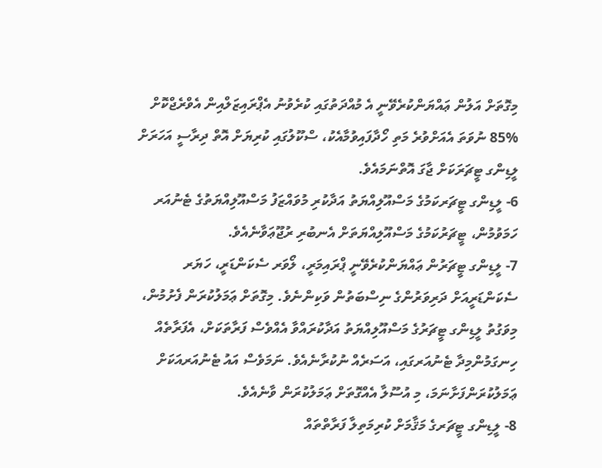މިގޮތަށް އަލުން ޢައްޔަންކުރެވޭނީ އެ މުއްދަތުގައި ކުރެވުނު އެޕްރައިޒަލްއިން އެވްރެޖްކޮށް %85 ނުވަތަ އެއަށްވުރެ މަތި ހޯދާފައިވުމާއެކު، ސްކޫލުގައި ކުރިޔަށް އޮތް ދިރާސީ އަހަރަށް ލީޑިންގ ޓީޗަރަކަށް ޖާގަ އޮތްނަމައެވެ.
6- ލީޑިންގ ޓީޗަރކަމުގެ މަސްއޫލިއްޔަތު އަދާކުރި މުވައްޒަފު މަސްއޫލިއްޔަތުގެ ޓެނުއަރ ހަމަވުމުން، ޓީޗަރުކަމުގެ މަސްއޫލިއްޔަތަށް އެނބުރި ރުޖޫޢަވާނެއެވެ.
7- ލީޑިންގ ޓީޗަރުން ޢައްޔަންކުރެވޭނީ ޕްރައިމަރީ، ލޯވަރ ސެކަންޑަރީ، ހަޔަރ ސެކަންޑަރީއަށް ދަރިވަރުންގެ ނިސްބަތުން ވަކިންނެވެ. މިގޮތަށް ޢަމަލުކުރަން ފެށުމުން، މިވަގުތު ލީޑިންގ ޓީޗަރުގެ މަސްއޫލިއްޔަތު އަދާކުރައްވާ އެއްވެސް ފަރާތަކަށް، އެފަރާތެއް ހިނގަމުންމިދާ ޓެނުއަރގައި، އަސަރެއް ނުކުރާނެއެވެ. ނަމަވެސް އައު ޓެނުއަރއަކަށް ޢަމަލުކުރަންފަށާނަމަ، މި އުސޫލާ އެއްގޮތަށް ޢަމަލުކުރަން ވާނެއެވެ.
8- ލީޑިންގ ޓީޗަރގެ މަޤާމަށް ކުރިމަތިލާ ފަރާތްތައް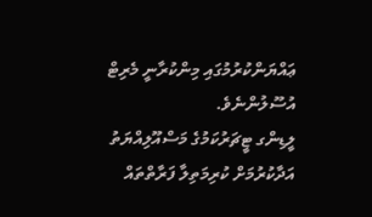ޢައްޔަންކުރުމުގައި މިންކުރާނީ މެރިޓް އުސޫލުންނެވެ.
ލީޑިންގ ޓީޗަރުކަމުގެ މަސްއޫލިއްޔަތު އަދާކުރުމަށް ކުރިމަތިލާ ފަރާތްތައް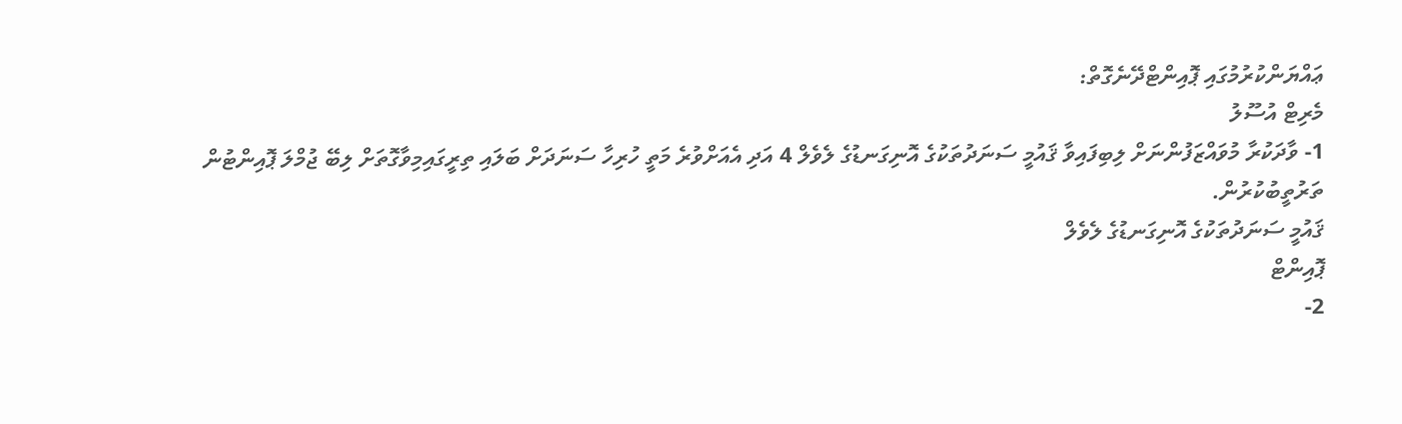ޢައްޔަންކުރުމުގައި ޕޮއިންޓްދޭނެގޮތް:
މެރިޓް އުސޫލު
1- ވާދަކުރާ މުވައްޒަފުންނަށް ލިބިފައިވާ ޤައުމީ ސަނަދުތަކުގެ އޮނިގަނޑުގެ ލެވެލް 4 އަދި އެއަށްވުރެ މަތީ ހުރިހާ ސަނަދަށް ބަލައި ތިރީގައިމިވާގޮތަށް ލިބޭ ޖުމްލަ ޕޮއިންޓުން ތަރުތީބުކުރުން.
ޤައުމީ ސަނަދުތަކުގެ އޮނިގަނޑުގެ ލެވެލް
ޕޮއިންޓް
2-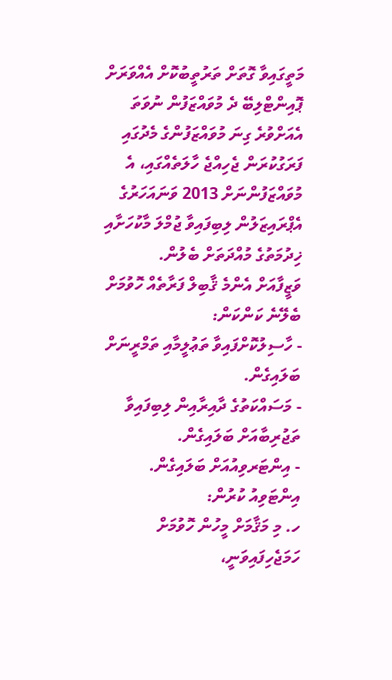މަތީގައިވާ ގޮތަށް ތަރުތީބުކޮށް އެއްވަރަށް ޕޮއިންޓްލިބޭ ދެ މުވައްޒަފުން ނުވަތަ އެއަށްވުރެ ގިނަ މުވައްޒަފުންގެ މެދުގައި ފަރަގުކުރަން ޖެހިއްޖެ ހާލަތެއްގައި، އެ މުވައްޒަފުންނަށް 2013 ވަނައަހަރުގެ އެޕްރައިޒަލުން ލިބިފައިވާ ޖުމްލަ މާކުހަށާއި ޚިދުމަތުގެ މުއްދަތަށް ބެލުން.
ވަޒީފާއަށް އެންމެ ޤާބިލް ފަރާތެއް ހޮވުމަށް ބެލޭނެ ކަންކަން:
- ހާސިލުކޮށްފައިވާ ތަޢުލީމާއި ތަމްރީނަށް ބަލައިގެން.
- މަސައްކަތުގެ ދާއިރާއިން ލިބިފައިވާ ތަޖުރިބާއަށް ބަލައިގެން.
- އިންޓަރވިއުއަށް ބަލައިގެން.
އިންޓަވިއު ކުރުން:
ހ. މި މަޤާމަށް މީހުން ހޮވުމަށް ހަމަޖެހިފައިވަނީ،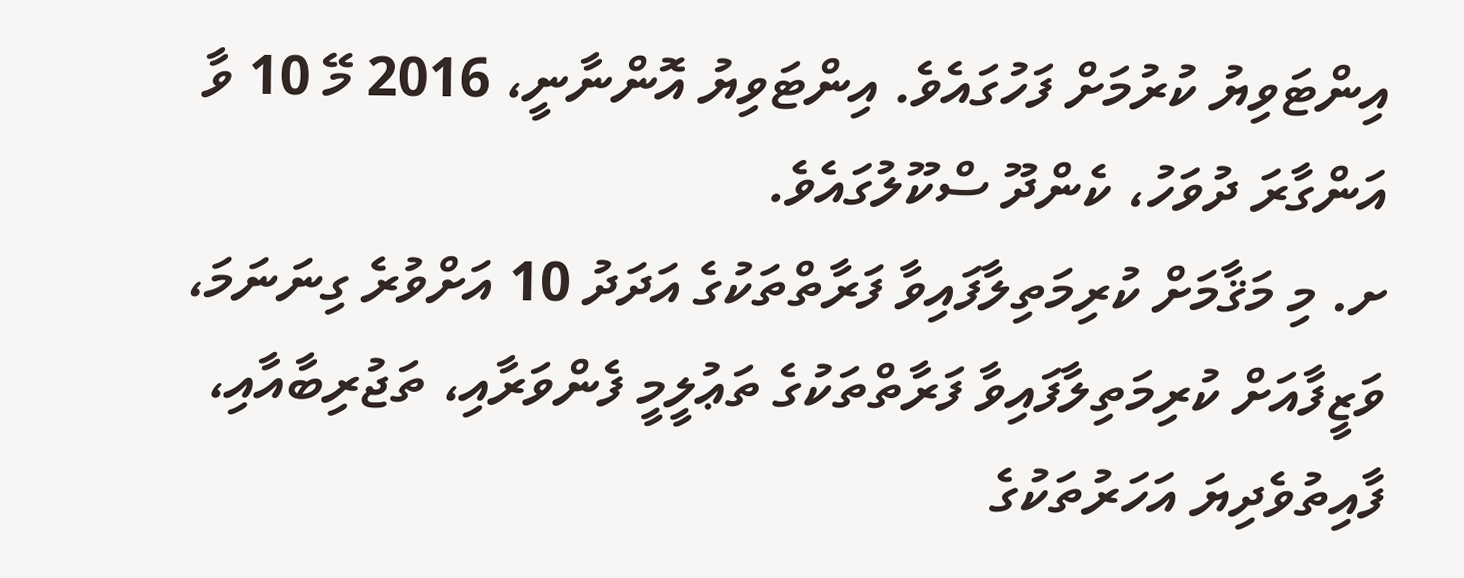އިންޓަވިޔު ކުރުމަށް ފަހުގައެވެ. އިންޓަވިޔު އޮންނާނީ، 2016 މޭ 10 ވާ އަންގާރަ ދުވަހު، ކެންދޫ ސްކޫލުގައެވެ.
ށ. މި މަޤާމަށް ކުރިމަތިލާފައިވާ ފަރާތްތަކުގެ އަދަދު 10 އަށްވުރެ ގިނަނަމަ، ވަޒީފާއަށް ކުރިމަތިލާފައިވާ ފަރާތްތަކުގެ ތަޢުލީމީ ފެންވަރާއި، ތަޖުރިބާއާއި، ފާއިތުވެދިޔަ އަހަރުތަކުގެ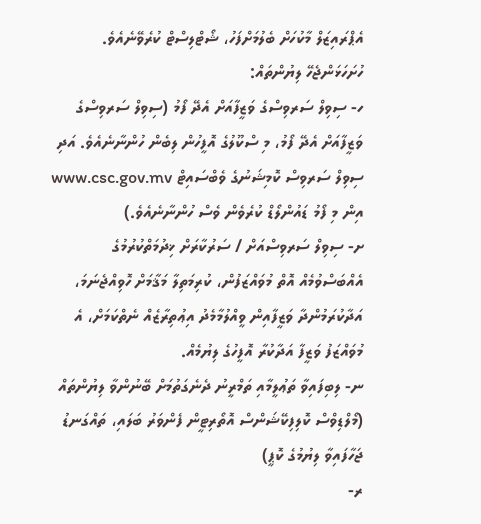އެޕްރައިޒަލް މާކުހަށް ބެލުމަށްފަހު، ޝޯޓްލިސްޓް ކުރެވޭނެއެވެ.
ހުށަހަޅަންޖެހޭ ލިޔުންތައް:
ހ- ސިވިލް ސަރވިސްގެ ވަޒީފާއަށް އެދޭ ފޯމު (ސިވިލް ސަރވިސްގެ ވަޒީފާއަށް އެދޭ ފޯމު، މި ސްކޫލުގެ އޮފީހުން ލިބެން ހުންނާނެއެވެ. އަދި ސިވިލް ސަރވިސް ކޮމިޝަނުގެ ވެބްސައިޓް www.csc.gov.mv އިން މި ފޯމު ޑައުންލޯޑް ކުރެވެން ވެސް ހުންނާނެއެވެ.)
ށ- ސިވިލް ސަރވިސްއަށް / ސަރުކާރަށް ޚިދުމަތްކުރުމުގެ އެއްބަސްވުމެއް އޮތް މުވައްޒަފުން، ކުރިމަތިލާ މަޤާމަށް ހޮވިއްޖެނަމަ، އަދާކުރަމުންދާ ވަޒީފާއިން ވީއްލުމާމެދު އިޢުތިރާޒެއް ނެތްކަމަށް، އެ މުވައްޒަފު ވަޒީފާ އަދާކުރާ އޮފީހުގެ ލިޔުމެއް.
ނ- ލިބިފައިވާ ތަޢުލީމާއި ތަމްރީނު ދެނެގަތުމަށް ބޭނުންވާ ލިޔުންތައް (މޯލްޑިވްސް ކޮލިފިކޭޝަންސް އޮތޯރިޓީން ފެންވަރު ބަލައި، ތައްގަނޑު ޖަހާފައިވާ ލިޔުމުގެ ކޮޕީ)
ރ-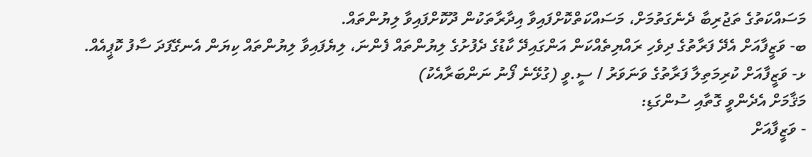މަސައްކަތުގެ ތަޖުރިބާ ދެނެގަތުމަށް، މަސައްކަތްކޮށްފައިވާ އިދާރާތަކުން ދޫކޮށްފައިވާ ލިޔުންތައް.
ބ- ވަޒީފާއަށް އެދޭ ފަރާތުގެ ދިވެހި ރައްޔިތެއްކަން އަންގައިދޭ ކާޑުގެ ދެފުށުގެ ލިޔުންތައް ފެންނަ، ލިޔެފައިވާ ލިޔުންތައް ކިޔަން އެނގޭފަދަ ސާފު ކޮޕީއެއް.
ޅ- ވަޒީފާއަށް ކުރިމަތިލާ ފަރާތުގެ ވަނަވަރު / ސީ.ވީ (ގުޅޭނެ ފޯނު ނަންބަރާއެކު)
މަޤާމަށް އެދެންވީ ގޮތާއި ސުންގަޑި:
- ވަޒީފާއަށް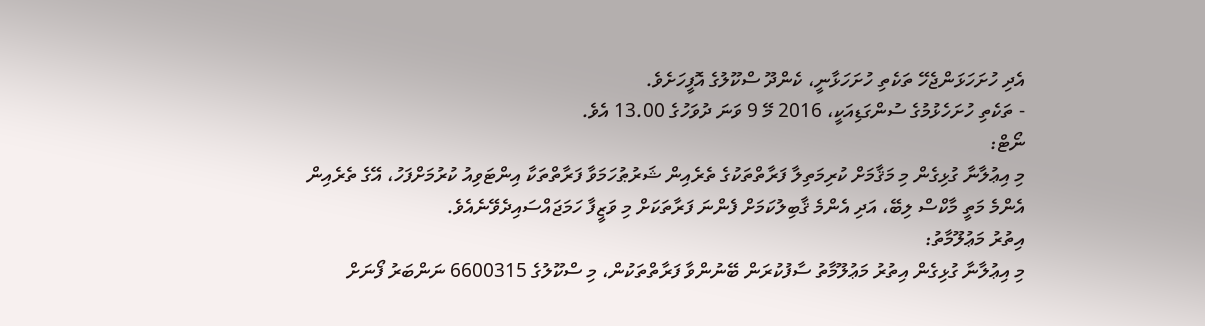އެދި ހުށަހަޅަންޖެހޭ ތަކެތި ހުށަހަޅާނީ، ކެންދޫ ސްކޫލުގެ އޮފީހަށެވެ.
- ތަކެތި ހުށަހެޅުމުގެ ސުންގަޑިއަކީ، 2016 މޭ 9 ވަނަ ދުވަހުގެ 13.00 އެވެ.
ނޯޓް:
މި އިޢުލާނާ ގުޅިގެން މި މަޤާމަށް ކުރިމަތިލާ ފަރާތްތަކުގެ ތެރެއިން ޝަރުޠުހަމަވާ ފަރާތްތަކާ އިންޓަވިއު ކުރުމަށްފަހު، އޭގެ ތެރެއިން އެންމެ މަތީ މާކްސް ލިބޭ، އަދި އެންމެ ޤާބިލުކަމަށް ފެންނަ ފަރާތަކަށް މި ވަޒީފާ ހަމަޖައްސައިދެވޭނެއެވެ.
އިތުރު މަޢުލޫމާތު:
މި އިޢުލާނާ ގުޅިގެން އިތުރު މަޢުލޫމާތު ސާފުކުރަން ބޭނުންވާ ފަރާތްތަކުން، މި ސްކޫލުގެ 6600315 ނަންބަރު ފޯނަށް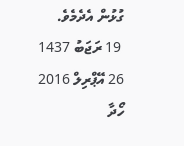ގުޅުން އެދެމެވެ.
 19 ރަޖަބު 1437
26 އޭޕްރިލް 2016
ހޯދާ